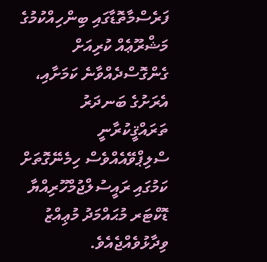ފަރެސްމާތޮޑާގައި ބިންހިއްކުމުގެ މަޝްރޫޢެއް ކުރިއަށް ގެންގޮސްދެއްވާނެ ކަމަށާއި، އެރަށުގެ ބަނދަރު ތަރައްޤީކުރާނީ ސްލިޕްވޭއެއްވެސް ހިމެނޭގޮތަށް ކަމުގައި ރައީސުލްޖުމްހޫރިއްޔާ ޑޮކްޓަރ މުޙައްމަދު މުޢިއްޒު ވިދާޅުވެއްޖެއެވެ.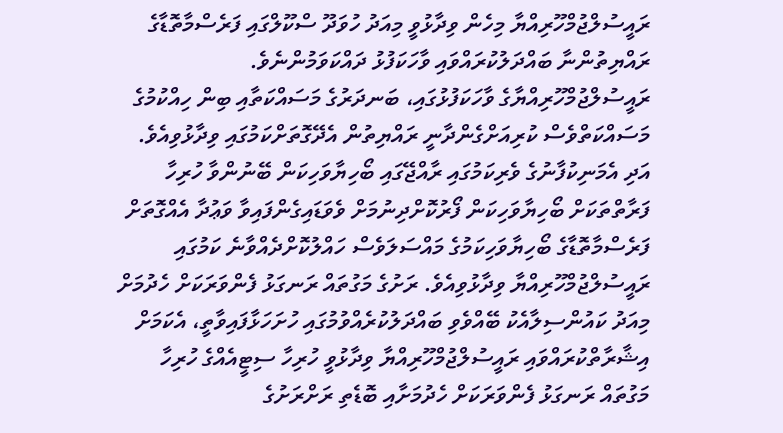ރައީސުލްޖުމްހޫރިއްޔާ މިހެން ވިދާޅުވީ މިއަދު ހުވަދޫ ސްކޫލްގައި ފަރެސްމާތޮޑާގެ ރައްޔިތުންނާ ބައްދަލުކުރައްވައި ވާހަކަފުޅު ދައްކަވަމުންނެވެ.
ރައީސުލްޖުމްހޫރިއްޔާގެ ވާހަކަފުޅުގައި، ބަނދަރުގެ މަސައްކަތާއި ބިން ހިއްކުމުގެ މަސައްކަތްވެސް ކުރިއަށްގެންދާނީ ރައްޔިތުން އެދޭގޮތަށްކަމުގައި ވިދާޅުވިއެވެ. އަދި އެމަނިކުފާނުގެ ވެރިކަމުގައި ރާއްޖޭގައި ބޯހިޔާވަހިކަން ބޭނުންވާ ހުރިހާ ފަރާތްތަކަށް ބޯހިޔާވަހިކަން ފޯރުކޮށްދިނުމަށް ވެވަޑައިގެންފައިވާ ވަޢުދާ އެއްގޮތަށް ފަރެސްމާތޮޑާގެ ބޯހިޔާވަހިކަމުގެ މައްސަލަވެސް ހައްލުކޮށްދެއްވާނެ ކަމުގައި ރައީސުލްޖުމްހޫރިއްޔާ ވިދާޅުވިއެވެ. ރަށުގެ މަގުތައް ރަނގަޅު ފެންވަރަކަށް ހެދުމަށް މިއަދު ކައުންސިލާއެކު ބޭއްވެވި ބައްދަލުކުރެއްވުމުގައި ހުށަހަޅާފައިވާތީ، އެކަމަށް އިޝާރާތްކުރައްވައި ރައީސުލްޖުމްހޫރިއްޔާ ވިދާޅުވީ ހުރިހާ ސިޓީއެއްގެ ހުރިހާ މަގުތައް ރަނގަޅު ފެންވަރަކަށް ހެދުމަށާއި ބޮޑެތި ރަށްރަށުގެ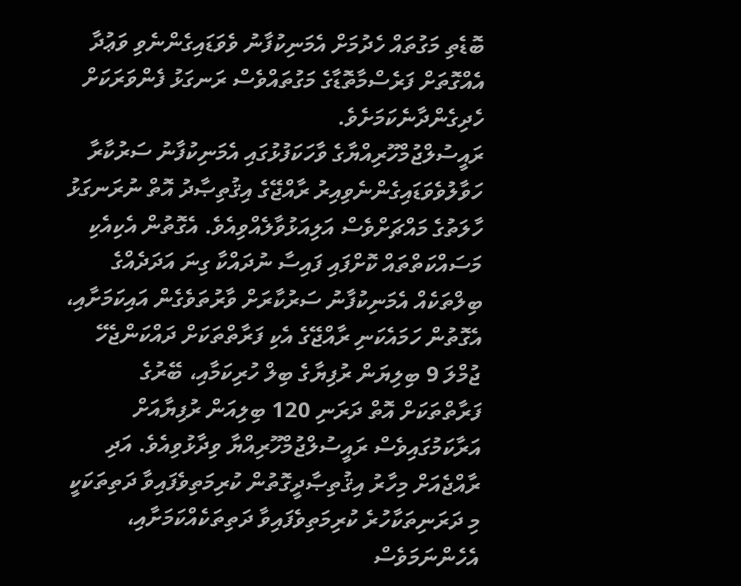ބޮޑެތި މަގުތައް ހެދުމަށް އެމަނިކުފާނު ވެވަޑައިގެންނެވި ވަޢުދާ އެއްގޮތަށް ފަރެސްމާތޮޑާގެ މަގުތައްވެސް ރަނގަޅު ފެންވަރަކަށް ހެދިގެންދާނެކަމަށެވެ.
ރައީސުލްޖުމްހޫރިއްޔާގެ ވާހަކަފުޅުގައި އެމަނިކުފާނު ސަރުކާރާ ހަވާލުވެވަޑައިގެންނެވިއިރު ރާއްޖޭގެ އިޤުތިޞާދު އޮތް ނުރަނގަޅު ހާލަތުގެ މައްޗަށްވެސް އަލިއަޅުވާލެއްވިއެވެ. އެގޮތުން އެކިއެކި މަސައްކަތްތައް ކޮށްފައި ފައިސާ ނުދައްކާ ގިނަ އަދަދެއްގެ ބިލްތަކެއް އެމަނިކުފާނު ސަރުކާރަށް ވާރުތަވެގެން އައިކަމަށާއި، އެގޮތުން ހަމައެކަނި ރާއްޖޭގެ އެކި ފަރާތްތަކަށް ދައްކަންޖެހޭ ޖުމްލަ 9 ބިލިޔަން ރުފިޔާގެ ބިލް ހުރިކަމާއި، ބޭރުގެ ފަރާތްތަކަށް އޮތް ދަރަނި 120 ބިލިއަން ރުފިޔާއަށް އަރާކަމުގައިވެސް ރައީސުލްޖުމްހޫރިއްޔާ ވިދާޅުވިއެވެ. އަދި ރާއްޖެއަށް މިހާރު އިޤުތިޞާދީގޮތުން ކުރިމަތިވެފައިވާ ދަތިތަކަކީ މި ދަރަނިތަކާހުރެ ކުރިމަތިވެފައިވާ ދަތިތަކެއްކަމަށާއި، އެހެންނަމަވެސް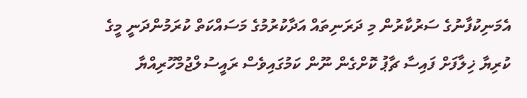އެމަނިކުފާނުގެ ސަރުކާރުން މި ދަރަނިތައް އަދާކުރުމުގެ މަސައްކަތް ކުރަމުންދަނީ މީގެ ކުރިޔާ ޚިލާފަށް ފައިސާ ޗާޕު ކޮށްގެން ނޫން ކަމުގައިވެސް ރައީސުލްޖުމްހޫރިއްޔާ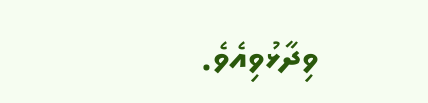ވިދާޅުވިއެވެ.